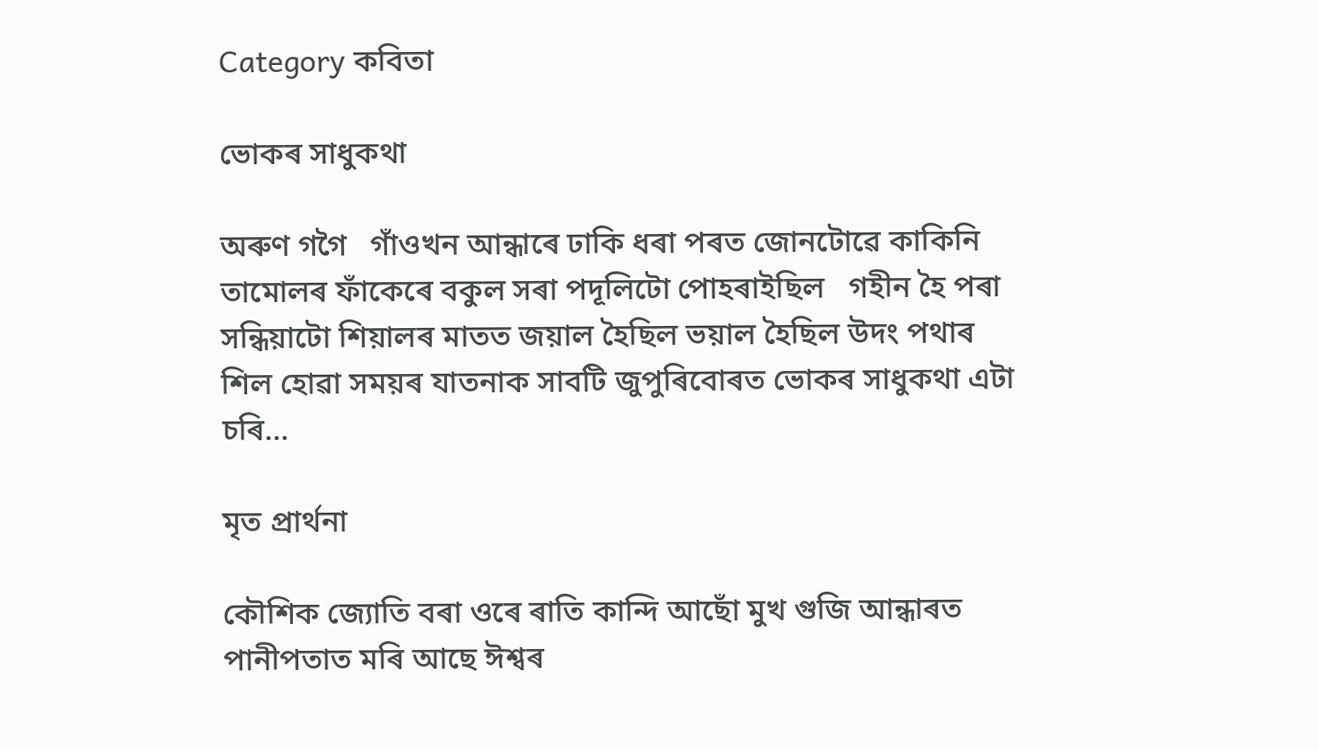Category কবিতা

ভোকৰ সাধুকথা

অৰুণ গগৈ   গাঁওখন আন্ধাৰে ঢাকি ধৰা পৰত জোনটোৱে কাকিনি তামোলৰ ফাঁকেৰে বকুল সৰা পদূলিটো পোহৰাইছিল   গহীন হৈ পৰা সন্ধিয়াটো শিয়ালৰ মাতত জয়াল হৈছিল ভয়াল হৈছিল উদং পথাৰ   শিল হোৱা সময়ৰ যাতনাক সাবটি জুপুৰিবোৰত ভোকৰ সাধুকথা এটা চৰি…

মৃত প্ৰাৰ্থনা

কৌশিক জ্যোতি বৰা ওৰে ৰাতি কান্দি আছোঁ মুখ গুজি আন্ধাৰত পানীপতাত মৰি আছে ঈশ্বৰ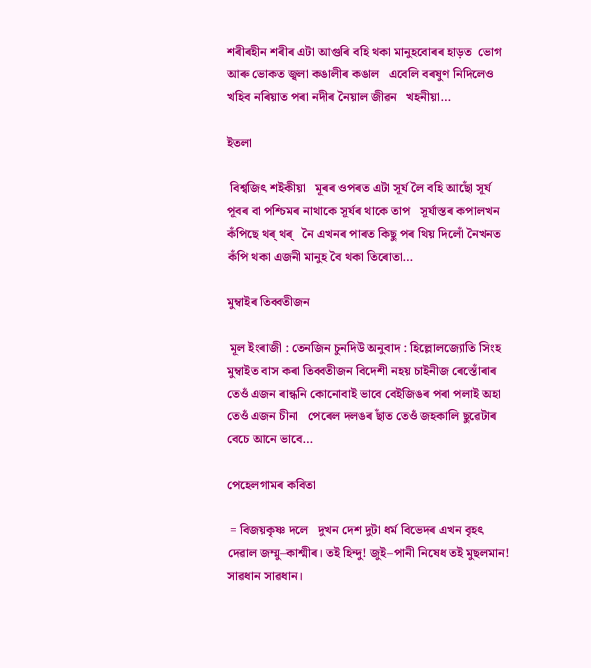শৰীৰহীন শৰীৰ এটা আগুৰি বহি থকা মানুহবোৰৰ হাড়ত  ভোগ আৰু ভোকত জ্বলা কঙালীৰ কঙাল   এবেলি বৰষুণ নিদিলেও খহিব নৰিয়াত পৰা নদীৰ নৈয়াল জীৱন   খহনীয়া…

ইতলা

 বিশ্বজিৎ শইকীয়া   মূৰৰ ওপৰত এটা সূৰ্য লৈ বহি আছোঁ সূৰ্য পূবৰ বা পশ্চিমৰ নাথাকে সূৰ্যৰ থাকে তাপ   সূৰ্যাস্তৰ কপালখন কঁপিছে থৰ্ থৰ্   নৈ এখনৰ পাৰত কিছু পৰ থিয় দিলোঁ নৈখনত কঁপি থকা এজনী মানুহ বৈ থকা তিৰোতা…

মুম্বাইৰ তিব্বতীজন

 মূল ইংৰাজী : তেনজিন চুনদিউ অনুবাদ : হিল্লোলজ্যোতি সিংহ   মুম্বাইত বাস কৰা তিব্বতীজন বিদেশী নহয় চাইনীজ ৰেস্তোঁৰাৰ তেওঁ এজন ৰান্ধনি কোনোবাই ভাবে বেইজিঙৰ পৰা পলাই অহা তেওঁ এজন চীনা   পেৰেল দলঙৰ ছাঁত তেওঁ জহকালি ছুৱেটাৰ বেচে আনে ভাবে…

পেহেলগামৰ কবিতা

 = বিজয়কৃষ্ণ দলে   দুখন দেশ দুটা ধৰ্ম বিভেদৰ এখন বৃহৎ দেৱাল জম্মু–কাশ্মীৰ। তই হিন্দু! জুই–পানী নিষেধ তই মুছলমান! সাৱধান সাৱধান।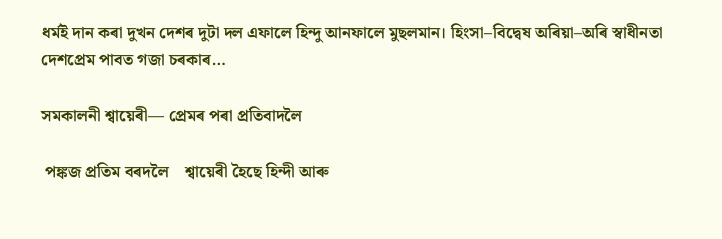ধৰ্মই দান কৰা দুখন দেশৰ দুটা দল এফালে হিন্দু আনফালে মুছলমান। হিংসা–বিদ্বেষ অৰিয়া–অৰি স্বাধীনতা দেশপ্ৰেম পাবত গজা চৰকাৰ…

সমকালনী শ্বায়েৰী— প্ৰেমৰ পৰা প্ৰতিবাদলৈ

 পঙ্কজ প্ৰতিম বৰদলৈ    শ্বায়েৰী হৈছে হিন্দী আৰু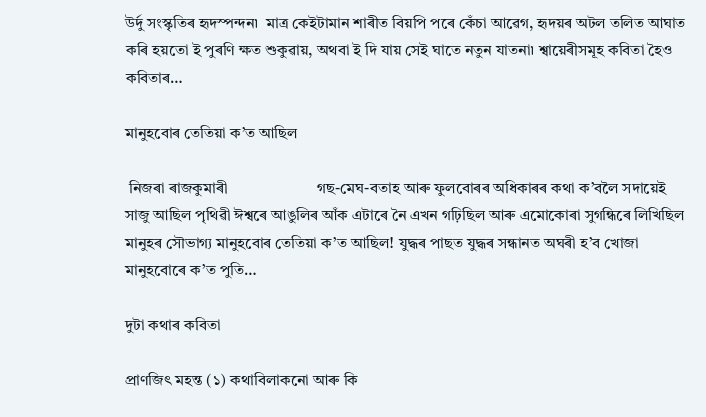উৰ্দু সংস্কৃতিৰ হৃদস্পন্দন৷  মাত্ৰ কেইটামান শাৰীত বিয়পি পৰে কেঁচা আৱেগ, হৃদয়ৰ অটল তলিত আঘাত কৰি হয়তো ই পুৰণি ক্ষত শুকুৱায়, অথবা ই দি যায় সেই ঘাতে নতুন যাতনা৷ শ্বায়েৰীসমূহ কবিতা হৈও কবিতাৰ…

মানুহবোৰ তেতিয়া ক’ত আছিল

 নিজৰা ৰাজকুমাৰী                       গছ-মেঘ-বতাহ আৰু ফুলবোৰৰ অধিকাৰৰ কথা ক’বলৈ সদায়েই সাজু আছিল পৃথিৱী ঈশ্বৰে আঙুলিৰ আঁক এটাৰে নৈ এখন গঢ়িছিল আৰু এমোকোৰা সুগন্ধিৰে লিখিছিল মানুহৰ সৌভাগ্য মানুহবোৰ তেতিয়া ক’ত আছিল! যুদ্ধৰ পাছত যুদ্ধৰ সন্ধানত অঘৰী হ’ব খোজা মানুহবোৰে ক’ত পুতি…

দুটা কথাৰ কবিতা

প্ৰাণজিৎ মহন্ত (১) কথাবিলাকনো আৰু কি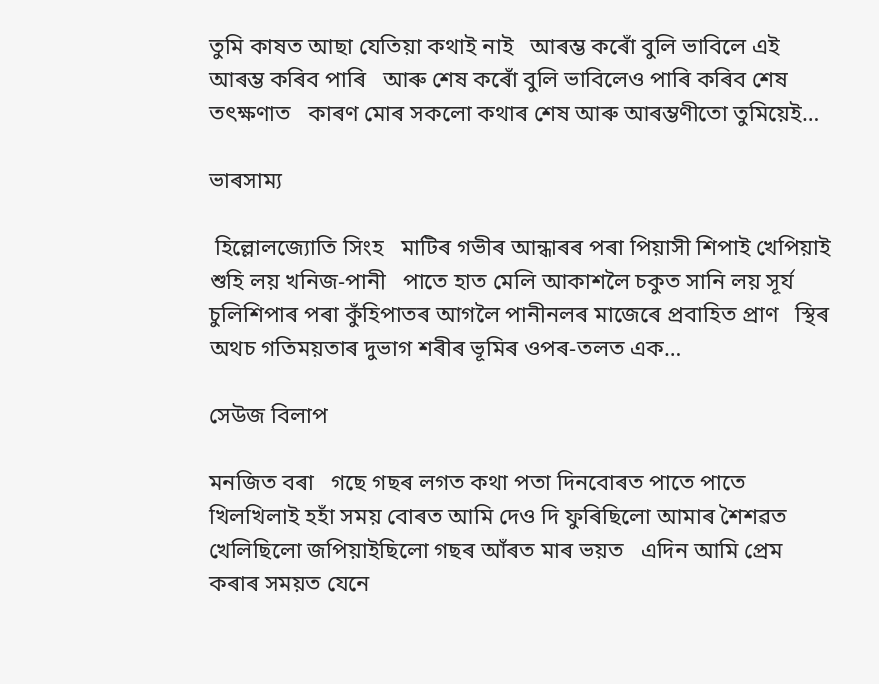তুমি কাষত আছা যেতিয়া কথাই নাই   আৰম্ভ কৰোঁ বুলি ভাবিলে এই আৰম্ভ কৰিব পাৰি   আৰু শেষ কৰোঁ বুলি ভাবিলেও পাৰি কৰিব শেষ তৎক্ষণাত   কাৰণ মোৰ সকলো কথাৰ শেষ আৰু আৰম্ভণীতো তুমিয়েই…

ভাৰসাম্য

 হিল্লোলজ্যোতি সিংহ   মাটিৰ গভীৰ আন্ধাৰৰ পৰা পিয়াসী শিপাই খেপিয়াই  শুহি লয় খনিজ-পানী   পাতে হাত মেলি আকাশলৈ চকুত সানি লয় সূৰ্য   চুলিশিপাৰ পৰা কুঁহিপাতৰ আগলৈ পানীনলৰ মাজেৰে প্ৰবাহিত প্ৰাণ   স্থিৰ অথচ গতিময়তাৰ দুভাগ শৰীৰ ভূমিৰ ওপৰ-তলত এক…

সেউজ বিলাপ

মনজিত বৰা   গছে গছৰ লগত কথা পতা দিনবোৰত পাতে পাতে খিলখিলাই হহাঁ সময় বোৰত আমি দেও দি ফুৰিছিলো আমাৰ শৈশৱত খেলিছিলো জপিয়াইছিলো গছৰ আঁৰত মাৰ ভয়ত   এদিন আমি প্ৰেম কৰাৰ সময়ত যেনে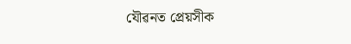যৌৱনত প্ৰেয়সীক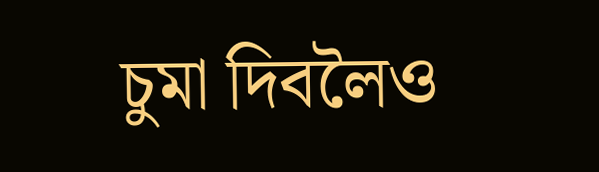চুমা দিবলৈও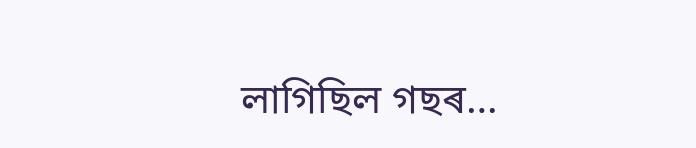লাগিছিল গছৰ…